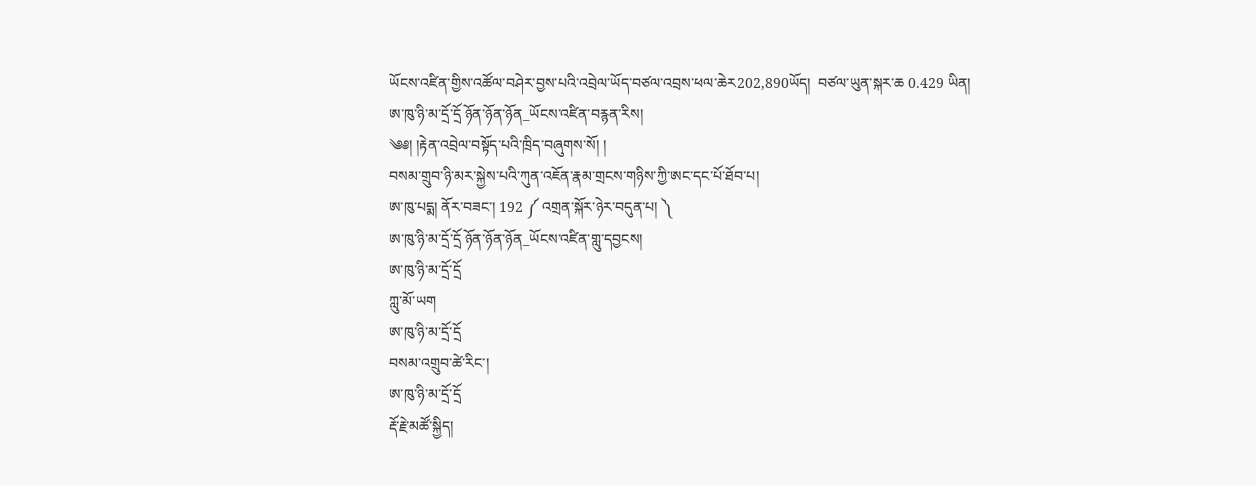ཡོངས་འཛིན་གྱིས་འཚོལ་བཤེར་བྱས་པའི་འབྲེལ་ཡོད་བཙལ་འབྲས་ཕལ་ཆེར202,890ཡོད།  བཙལ་ཡུན་སྐར་ཆ 0.429 ཡིན།
ཨ་ཁུ་ཉི་མ་དྲོ་དྲོ ཉོན་ཉོན་ཉོན_ཡོངས་འཛིན་བརྙན་རིས།
༄༅། །རྟེན་འབྲེལ་བསྟོད་པའི་ཁྲིད་བཞུགས་སོ། །
བསམ་གྲུབ་ཉི་མར་སྐྱེས་པའི་ཀུན་འཇོན་རྣམ་གྲངས་གཉིས་ཀྱི་ཨང་དང་པོ་ཐོབ་པ།
ཨ་ཁུ་པདྨ། ནོར་བཟང་། 192 ༼ འགྲན་སྐོར་ཉེར་བདུན་པ། ༽
ཨ་ཁུ་ཉི་མ་དྲོ་དྲོ ཉོན་ཉོན་ཉོན_ཡོངས་འཛིན་གླུ་དབྱངས།
ཨ་ཁུ་ཉི་མ་དྲོ་དྲོ
ཀླུ་མོ་ཡག
ཨ་ཁུ་ཉི་མ་དྲོ་དྲོ
བསམ་འགྲུབ་ཚེ་རིང་།
ཨ་ཁུ་ཉི་མ་དྲོ་དྲོ
རྡོ་རྗེ་མཚོ་སྐྱིད།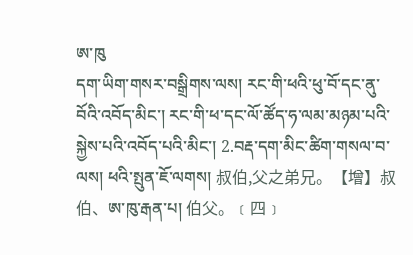ཨ་ཁུ
དག་ཡིག་གསར་བསྒྲིགས་ལས། རང་གི་ཕའི་ཕུ་བོ་དང་ནུ་བོའི་འབོད་མིང་། རང་གི་ཕ་དང་ལོ་ཚོད་ཧ་ལམ་མཉམ་པའི་སྐྱེས་པའི་འབོད་པའི་མིང་། 2.བརྡ་དག་མིང་ཚིག་གསལ་བ་ལས། ཕའི་སྤུན་ཇོ་ལགས། 叔伯,父之弟兄。【增】叔伯、ཨ་ཁུ་རྒན་པ། 伯父。﹝四﹞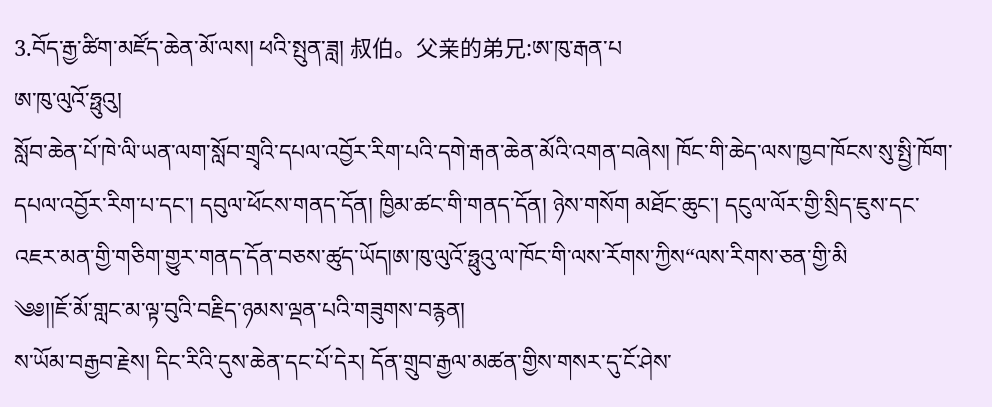3.བོད་རྒྱ་ཚིག་མཛོད་ཆེན་མོ་ལས། ཕའི་སྤུན་ཟླ། 叔伯。父亲的弟兄:ཨ་ཁུ་རྒན་པ
ཨ་ཁུ་ལུའོ་ཧྥུའུ།
སློབ་ཆེན་པོ་ཁེ་ལི་ཡན་ལག་སློབ་གྲྭའི་དཔལ་འབྱོར་རིག་པའི་དགེ་རྒན་ཆེན་མོའི་འགན་བཞེས། ཁོང་གི་ཆེད་ལས་ཁྱབ་ཁོངས་སུ་སྤྱི་ཁོག་དཔལ་འབྱོར་རིག་པ་དང་། དབུལ་ཕོངས་གནད་དོན། ཁྱིམ་ཚང་གི་གནད་དོན། ཉེས་གསོག མཐོང་ཆུང་། དངུལ་ལོར་གྱི་སྲིད་ཇུས་དང་འཇར་མན་གྱི་གཅིག་གྱུར་གནད་དོན་བཅས་ཚུད་ཡོད།ཨ་ཁུ་ལུའོ་ཧྥུའུ་ལ་ཁོང་གི་ལས་རོགས་ཀྱིས“ལས་རིགས་ཅན་གྱི་མི
༄༅།།ཇོ་མོ་གླང་མ་ལྟ་བུའི་བརྗིད་ཉམས་ལྡན་པའི་གཟུགས་བརྙན།
ས་ཡོམ་བརྒྱབ་རྗེས། དིང་རིའི་དུས་ཆེན་དང་པོ་དེར། དོན་གྲུབ་རྒྱལ་མཚན་གྱིས་གསར་དུ་ངོ་ཤེས་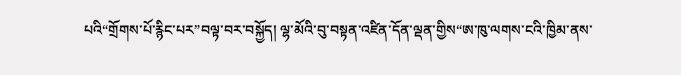པའི“གྲོགས་པོ་རྙིང་པར”བལྟ་བར་བསྐྱོད། ལྷ་མོའི་བུ་བསྟན་འཛིན་དོན་ལྡན་གྱིས“ཨ་ཁུ་ལགས་ངའི་ཁྱིམ་ནས་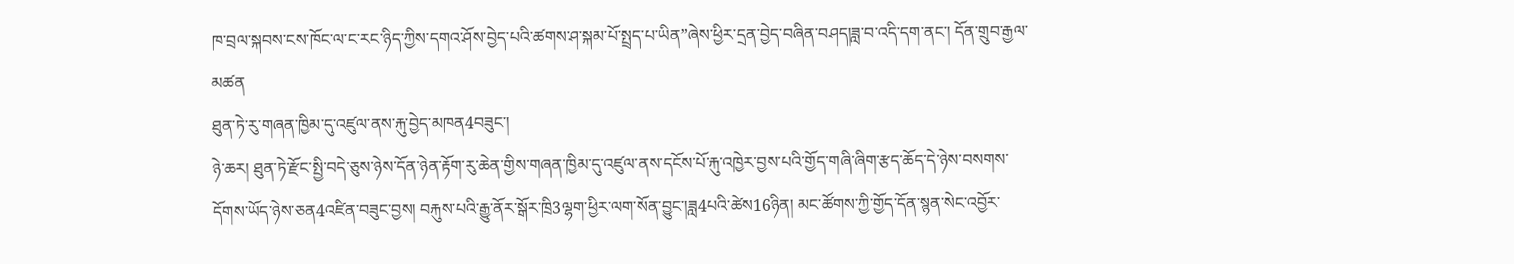ཁ་བྲལ་སྐབས་ངས་ཁོང་ལ་ང་རང་ཉིད་ཀྱིས་དགའ་ཤོས་བྱེད་པའི་ཚགས་ཤ་སྐམ་པོ་སྤྲད་པ་ཡིན”ཞེས་ཕྱིར་དྲན་བྱེད་བཞིན་བཤད།ཟླ་བ་འདི་དག་ནང་། དོན་གྲུབ་རྒྱལ་མཚན
ཐུན་ཏེ་རུ་གཞན་ཁྱིམ་དུ་འཛུལ་ནས་རྐུ་བྱེད་མཁན4བཟུང་།
ཉེ་ཆར། ཐུན་ཏེ་རྫོང་སྤྱི་བདེ་ཅུས་ཉེས་དོན་ཉེན་རྟོག་རུ་ཆེན་གྱིས་གཞན་ཁྱིམ་དུ་འཛུལ་ནས་དངོས་པོ་རྐུ་འཁྱེར་བྱས་པའི་གྱོད་གཞི་ཞིག་རྩད་ཆོད་དེ་ཉེས་བསགས་དོགས་ཡོད་ཉེས་ཅན4འཛིན་བཟུང་བྱས། བརྐུས་པའི་རྒྱུ་ནོར་སྒོར་ཁྲི3ལྷག་ཕྱིར་ལག་སོན་བྱུང་།ཟླ4པའི་ཚེས16ཉིན། མང་ཚོགས་ཀྱི་གྱོད་དོན་སྙན་སེང་འབྱོར་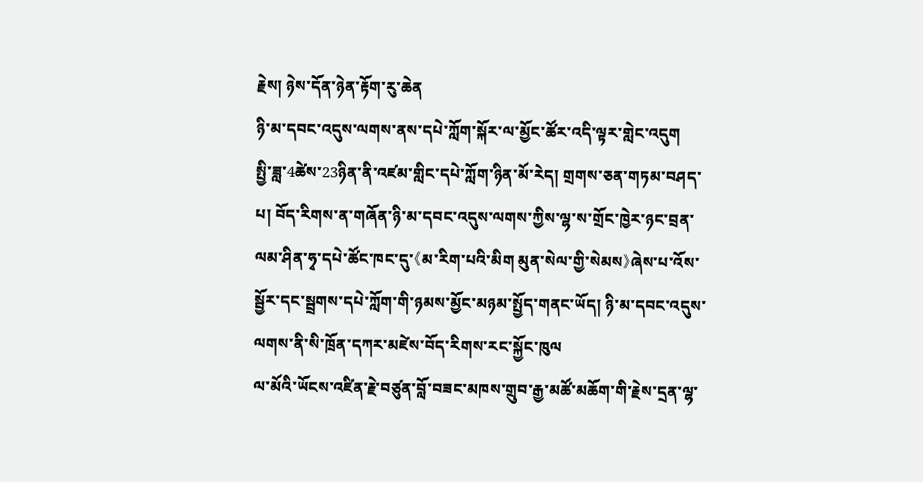རྗེས། ཉེས་དོན་ཉེན་རྟོག་རུ་ཆེན
ཉི་མ་དབང་འདུས་ལགས་ནས་དཔེ་ཀློག་སྐོར་ལ་མྱོང་ཚོར་འདི་ལྟར་གླེང་འདུག
སྤྱི་ཟླ་4ཚེས་23ཉིན་ནི་འཛམ་གླིང་དཔེ་ཀློག་ཉིན་མོ་རེད། གྲགས་ཅན་གཏམ་བཤད་པ། བོད་རིགས་ན་གཞོན་ཉི་མ་དབང་འདུས་ལགས་ཀྱིས་ལྷ་ས་གྲོང་ཁྱེར་ཉང་བྲན་ལམ་ཤིན་ཧྭ་དཔེ་ཚོང་ཁང་དུ་《མ་རིག་པའི་མིག མུན་སེལ་གྱི་སེམས》ཞེས་པ་འོས་སྦྱོར་དང་སྦྲགས་དཔེ་ཀློག་གི་ཉམས་མྱོང་མཉམ་སྤྱོད་གནང་ཡོད། ཉི་མ་དབང་འདུས་ལགས་ནི་སི་ཁྲོན་དཀར་མཛེས་བོད་རིགས་རང་སྐྱོང་ཁུལ
ལ་མོའི་ཡོངས་འཛིན་རྗེ་བཙུན་བློ་བཟང་མཁས་གྲུབ་རྒྱ་མཚོ་མཆོག་གི་རྗེས་དྲན་ལྷ་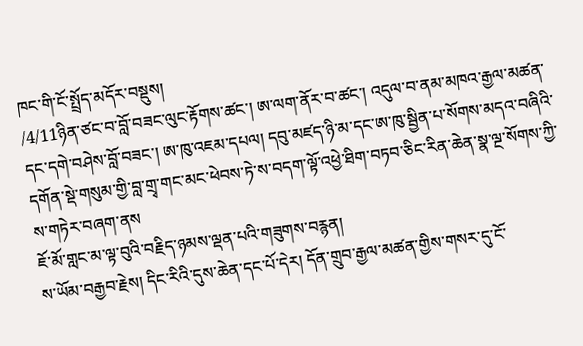ཁང་གི་ངོ་སྤྲོད་མདོར་བསྡུས།
/4/11ཉིན་ཙང་བ་བློ་བཟང་ལུང་རྟོགས་ཚང་། ཨ་ལག་ནོར་བ་ཚང་། འདུལ་བ་ནམ་མཁའ་རྒྱལ་མཚན་དང་དགེ་བཤེས་བློ་བཟང་། ཨ་ཁུ་འཇམ་དཔལ། དབུ་མཛད་ཉི་མ་དང་ཨ་ཁུ་སྦྱིན་པ་སོགས་མདའ་བཞིའི་དགོན་སྡེ་གསུམ་གྱི་བླ་གྲྭ་གང་མང་ཕེབས་ཏེ་ས་བདག་ལྟོ་འཕྱེ་ཐིག་བཏབ་ཅིང་རིན་ཆེན་སྣ་ལྔ་སོགས་ཀྱི་ས་གཏེར་བཞག་ནས
ཇོ་མོ་གླང་མ་ལྟ་བུའི་བརྗིད་ཉམས་ལྡན་པའི་གཟུགས་བརྙན།
ས་ཡོམ་བརྒྱབ་རྗེས། དིང་རིའི་དུས་ཆེན་དང་པོ་དེར། དོན་གྲུབ་རྒྱལ་མཚན་གྱིས་གསར་དུ་ངོ་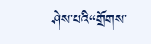ཤེས་པའི“གྲོགས་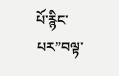པོ་རྙིང་པར”བལྟ་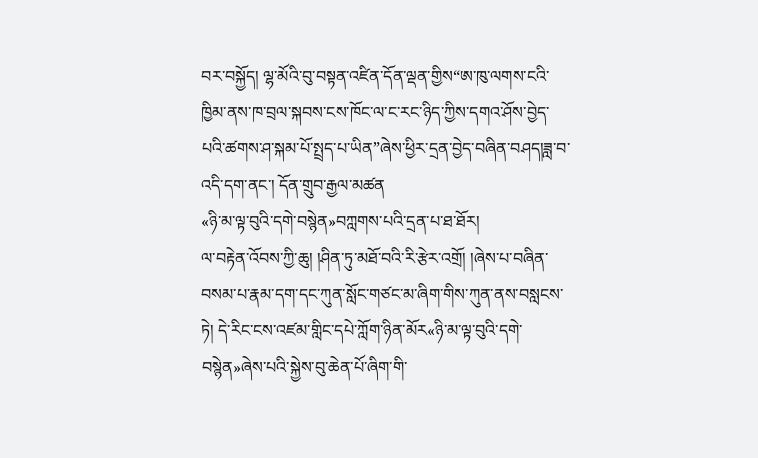བར་བསྐྱོད། ལྷ་མོའི་བུ་བསྟན་འཛིན་དོན་ལྡན་གྱིས“ཨ་ཁུ་ལགས་ངའི་ཁྱིམ་ནས་ཁ་བྲལ་སྐབས་ངས་ཁོང་ལ་ང་རང་ཉིད་ཀྱིས་དགའ་ཤོས་བྱེད་པའི་ཚགས་ཤ་སྐམ་པོ་སྤྲད་པ་ཡིན”ཞེས་ཕྱིར་དྲན་བྱེད་བཞིན་བཤད།ཟླ་བ་འདི་དག་ནང་། དོན་གྲུབ་རྒྱལ་མཚན
«ཉི་མ་ལྟ་བུའི་དགེ་བསྙེན»བཀླགས་པའི་དྲན་པ་ཐ་ཐོར།
ལ་བརྟེན་འོབས་ཀྱི་ཆུ། །ཤིན་ཏུ་མཐོ་བའི་རི་རྩེར་འགྲོ། །ཞེས་པ་བཞིན་བསམ་པ་རྣམ་དག་དང་ཀུན་སློང་གཙང་མ་ཞིག་གིས་ཀུན་ནས་བསླངས་ཏེ། དེ་རིང་ངས་འཛམ་གླིང་དཔེ་ཀློག་ཉིན་མོར«ཉི་མ་ལྟ་བུའི་དགེ་བསྙེན»ཞེས་པའི་སྐྱེས་བུ་ཆེན་པོ་ཞིག་གི་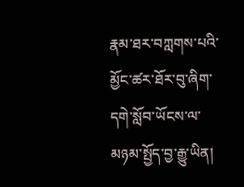རྣམ་ཐར་བཀླགས་པའི་མྱོང་ཚར་ཐོར་བུ་ཞིག་དགེ་སློབ་ཡོངས་ལ་མཉམ་སྤྱོད་བྱ་རྒྱུ་ཡིན།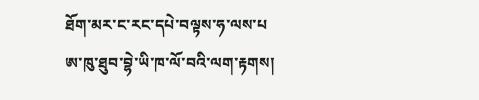ཐོག་མར་ང་རང་དཔེ་བལྟས་ཧ་ལས་པ
ཨ་ཁུ་ཐུབ་བྷེ་ཡི་ཁ་ལོ་བའི་ལག་རྟགས།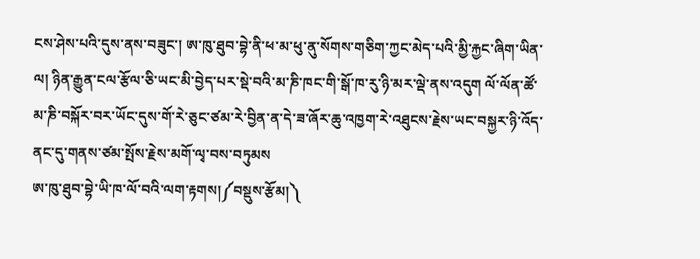ངས་ཤེས་པའི་དུས་ནས་བཟུང་། ཨ་ཁུ་ཐུབ་བྷེ་ནི་ཕ་མ་ཕུ་ནུ་སོགས་གཅིག་ཀྱང་མེད་པའི་མྱི་རྐྱང་ཞིག་ཡིན་ལ། ཉིན་རྒྱུན་ངལ་རྩོལ་ཅི་ཡང་མི་བྱེད་པར་སྡེ་བའི་མ་ཎི་ཁང་གི་སྒོ་ཁ་རུ་ཉི་མར་ལྡེ་ནས་འདུག ལོ་ལོན་ཚོ་མ་ཎི་བསྐོར་བར་ཡོང་དུས་གོ་རེ་ཅུང་ཙམ་རེ་བྱིན་ན་དེ་ཟ་ཞོར་ཆུ་འཁྱག་རེ་འཐུངས་རྗེས་ཡང་བསྐྱར་ཉི་འོད་ནང་དུ་གནས་ཙམ་སྤོས་རྗེས་མགོ་ལྭ་བས་བཏུམས
ཨ་ཁུ་ཐུབ་བྷེ་ཡི་ཁ་ལོ་བའི་ལག་རྟགས།༼བསྡུས་རྩོམ།༽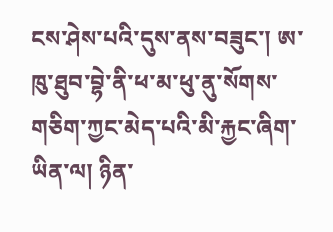ངས་ཤེས་པའི་དུས་ནས་བཟུང་། ཨ་ཁུ་ཐུབ་བྷེ་ནི་ཕ་མ་ཕུ་ནུ་སོགས་གཅིག་ཀྱང་མེད་པའི་མི་རྐྱང་ཞིག་ཡིན་ལ། ཉིན་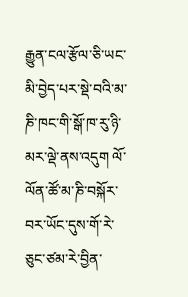རྒྱུན་ངལ་རྩོལ་ཅི་ཡང་མི་བྱེད་པར་སྡེ་བའི་མ་ཎི་ཁང་གི་སྒོ་ཁ་རུ་ཉི་མར་ལྡེ་ནས་འདུག ལོ་ལོན་ཚོ་མ་ཎི་བསྐོར་བར་ཡོང་དུས་གོ་རེ་ཅུང་ཙམ་རེ་བྱིན་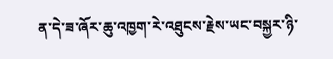ན་དེ་ཟ་ཞོར་ཆུ་འཁྱག་རེ་འཐུངས་རྗེས་ཡང་བསྐྱར་ཉི་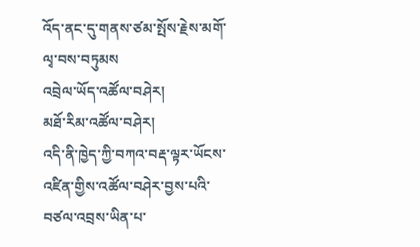འོད་ནང་དུ་གནས་ཙམ་སྤོས་རྗེས་མགོ་ལྭ་བས་བཏུམས
འབྲེལ་ཡོད་འཚོལ་བཤེར།
མཐོ་རིམ་འཚོལ་བཤེར།
འདི་ནི་ཁྱེད་ཀྱི་བཀའ་བརྡ་ལྟར་ཡོངས་འཛིན་གྱིས་འཚོལ་བཤེར་བྱས་པའི་བཙལ་འབྲས་ཡིན་པ་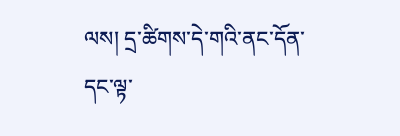ལས། དྲ་ཚིགས་དེ་གའི་ནང་དོན་དང་ལྟ་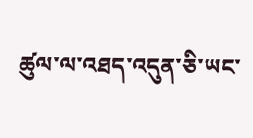ཚུལ་ལ་འཐད་འདུན་ཅི་ཡང་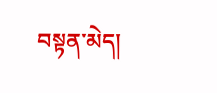བསྟན་མེད།